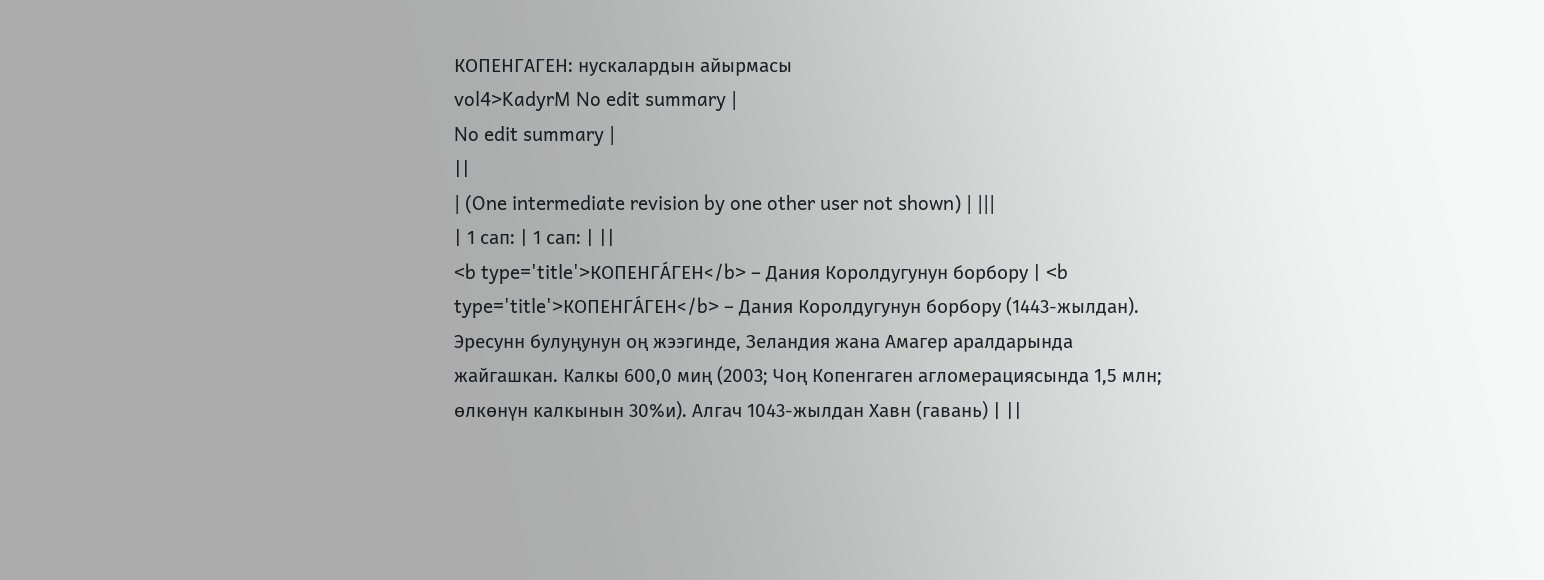КОПЕНГАГЕН: нускалардын айырмасы
vol4>KadyrM No edit summary |
No edit summary |
||
| (One intermediate revision by one other user not shown) | |||
| 1 сап: | 1 сап: | ||
<b type='title'>КОПЕНГА́ГЕН</b> – Дания Королдугунун борбору | <b type='title'>КОПЕНГА́ГЕН</b> – Дания Королдугунун борбору (1443-жылдан). Эресунн булуңунун оң жээгинде, Зеландия жана Амагер аралдарында жайгашкан. Калкы 600,0 миң (2003; Чоң Копенгаген агломерациясында 1,5 млн; өлкөнүн калкынын 30%и). Алгач 1043-жылдан Хавн (гавань) | ||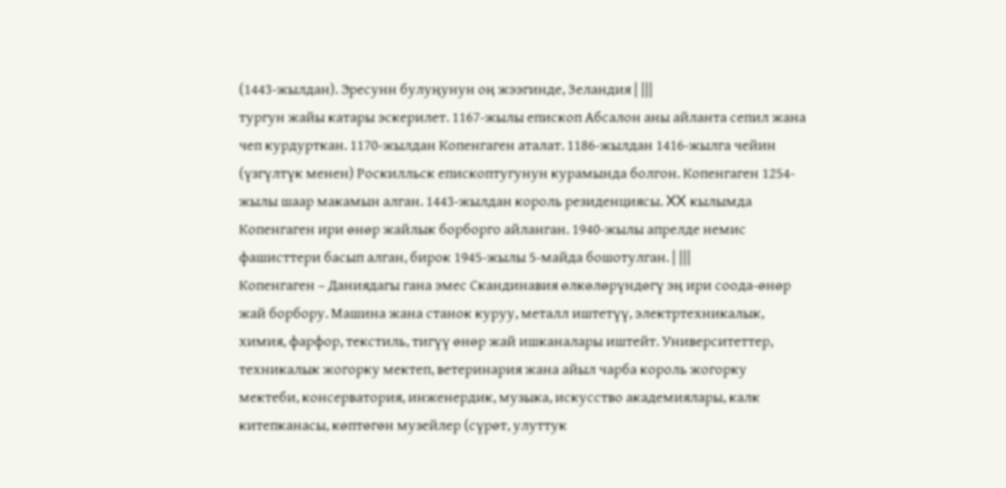(1443-жылдан). Эресунн булуңунун оң жээгинде, Зеландия | |||
тургун жайы катары эскерилет. 1167-жылы епископ Абсалон аны айланта сепил жана чеп курдурткан. 1170-жылдан Копенгаген аталат. 1186-жылдан 1416-жылга чейин (үзгүлтүк менен) Роскилльск епископтугунун курамында болгон. Копенгаген 1254-жылы шаар макамын алган. 1443-жылдан король резиденциясы. XX кылымда Копенгаген ири өнөр жайлык борборго айланган. 1940-жылы апрелде немис фашисттери басып алган, бирок 1945-жылы 5-майда бошотулган. | |||
Копенгаген – Даниядагы гана эмес Скандинавия өлкөлөрүндөгү эң ири соода-өнөр жай борбору. Машина жана станок куруу, металл иштетүү, электртехникалык, химия, фарфор, текстиль, тигүү өнөр жай ишканалары иштейт. Университеттер, техникалык жогорку мектеп, ветеринария жана айыл чарба король жогорку мектеби, консерватория, инженердик, музыка, искусство академиялары, калк китепканасы, көптөгөн музейлер (сүрөт, улуттук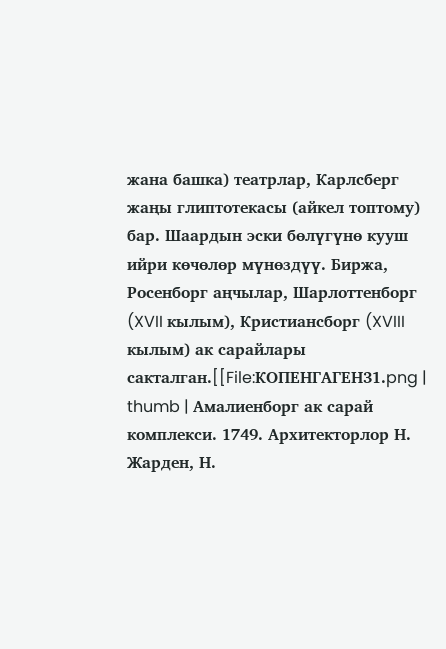жана башка) театрлар, Карлсберг жаңы глиптотекасы (айкел топтому) бар. Шаардын эски бөлүгүнө кууш ийри көчөлөр мүнөздүү. Биржа, Росенборг аңчылар, Шарлоттенборг (XVII кылым), Кристиансборг (XVIII кылым) ак сарайлары сакталган.[[File:КОПЕНГАГЕН31.png | thumb | Амалиенборг ак сарай комплекси. 1749. Архитекторлор Н. Жарден, Н.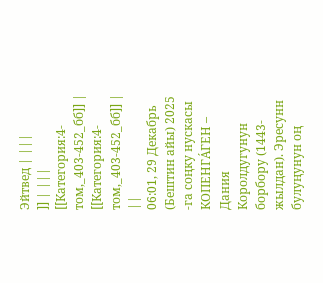Эйтвед | |||
]] | |||
[[Категория:4-том,_403-452_бб]] | [[Категория:4-том,_403-452_бб]] | ||
06:01, 29 Декабрь (Бештин айы) 2025 -га соңку нускасы
КОПЕНГА́ГЕН – Дания Королдугунун борбору (1443-жылдан). Эресунн булуңунун оң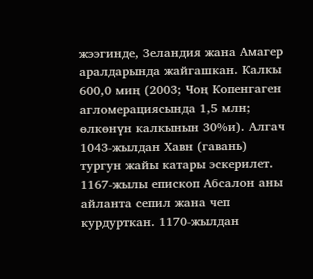жээгинде, Зеландия жана Амагер аралдарында жайгашкан. Калкы 600,0 миң (2003; Чоң Копенгаген агломерациясында 1,5 млн; өлкөнүн калкынын 30%и). Алгач 1043-жылдан Хавн (гавань)
тургун жайы катары эскерилет. 1167-жылы епископ Абсалон аны айланта сепил жана чеп курдурткан. 1170-жылдан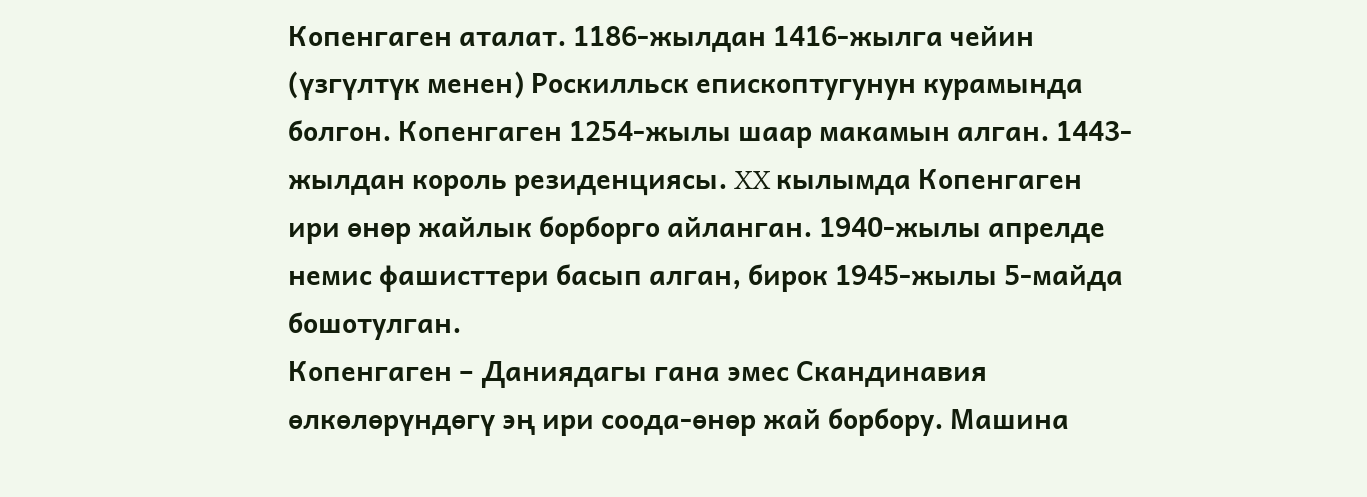Копенгаген аталат. 1186-жылдан 1416-жылга чейин (үзгүлтүк менен) Роскилльск епископтугунун курамында болгон. Копенгаген 1254-жылы шаар макамын алган. 1443-жылдан король резиденциясы. XX кылымда Копенгаген ири өнөр жайлык борборго айланган. 1940-жылы апрелде немис фашисттери басып алган, бирок 1945-жылы 5-майда бошотулган.
Копенгаген – Даниядагы гана эмес Скандинавия өлкөлөрүндөгү эң ири соода-өнөр жай борбору. Машина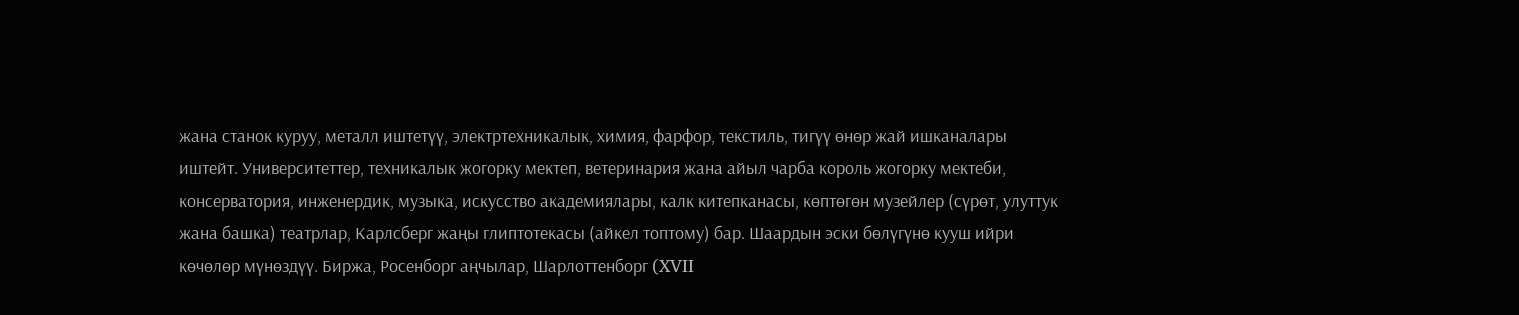жана станок куруу, металл иштетүү, электртехникалык, химия, фарфор, текстиль, тигүү өнөр жай ишканалары иштейт. Университеттер, техникалык жогорку мектеп, ветеринария жана айыл чарба король жогорку мектеби, консерватория, инженердик, музыка, искусство академиялары, калк китепканасы, көптөгөн музейлер (сүрөт, улуттук жана башка) театрлар, Карлсберг жаңы глиптотекасы (айкел топтому) бар. Шаардын эски бөлүгүнө кууш ийри көчөлөр мүнөздүү. Биржа, Росенборг аңчылар, Шарлоттенборг (XVII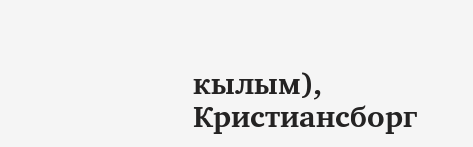кылым), Кристиансборг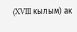(XVIII кылым) ак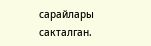сарайлары сакталган.